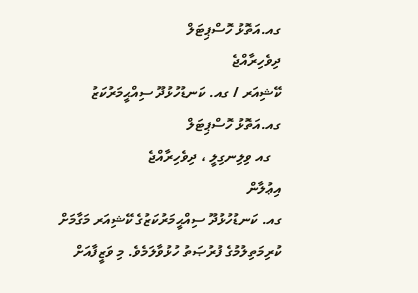ގއ.އަތޮޅު ހޮސްޕިޓަލް
ދިވެހިރާއްޖެ
ކޭޝިއަރ / ގއ. ކަނޑުހުޅުދޫ ސިއްޙީމަރުކަޒު
ގއ.އަތޮޅު ހޮސްޕިޓަލް
   ގއ ވިލިނގިލީ ، ދިވެހިރާއްޖެ
އިޢުލާން
ގއ. ކަނޑުހުޅުދޫ ސިއްޙީމަރުކަޒުގެ ކޭޝިއަރ މަގާމަށް ކުރިމަތިލުމުގެ ފުރުޞަތު ހުޅުވާލަމެވެ. މި ވަޒީފާއަށް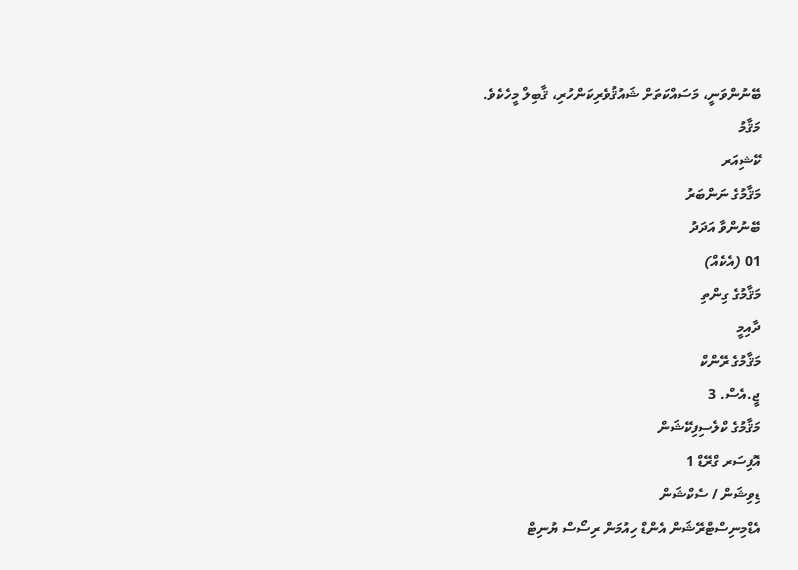ބޭނުންވަނީ، މަސައްކަތަށް ޝައުޤުވެރިކަންހުރި، ޤާބިލް މީހެކެވެ.
މަޤާމު
ކޭޝިއަރ
މަޤާމުގެ ނަންބަރު
ބޭނުންވާ އަދަދު
01 (އެކެއް)
މަޤާމުގެ ގިންތި
ދާއިމީ
މަޤާމުގެ ރޭންކް
ޖީ.އެސް. 3
މަޤާމުގެ ކްލެސިފިކޭޝަން
އޮފިސަރ ގްރޭޑް 1
ޑިވިޝަން / ސެކްޝަން
އެޑްމިނިސްޓްރޭޝަން އެންޑް ހިއުމަން ރިސޯސް ޔުނިޓް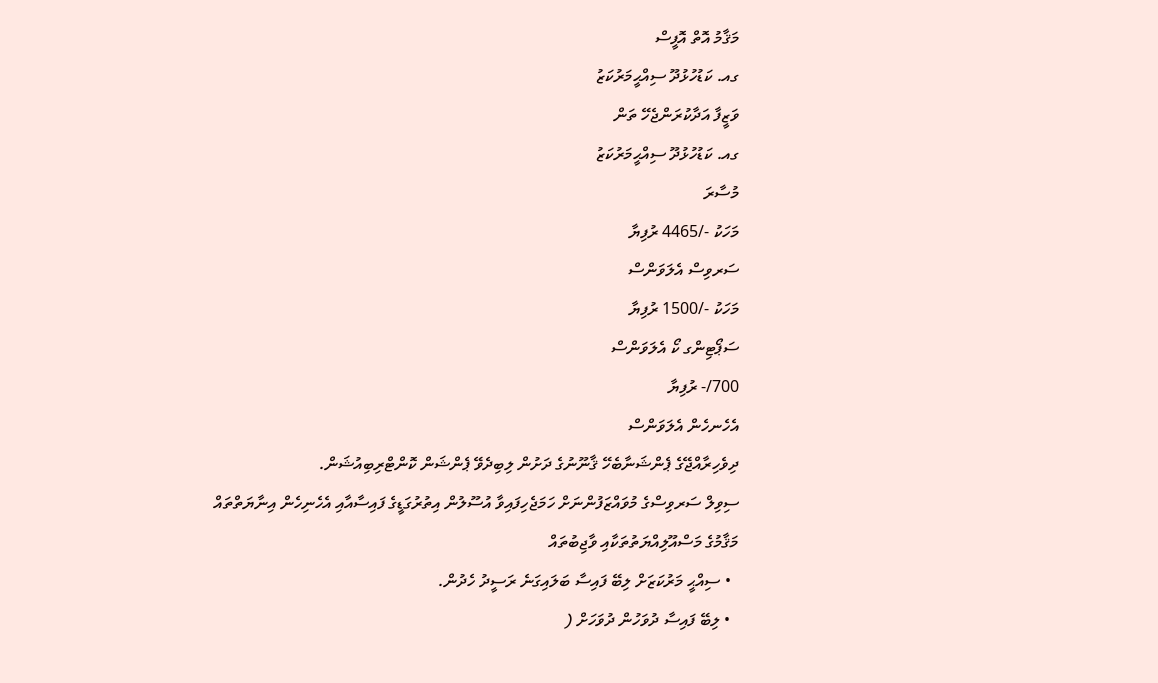މަޤާމު އޮތް އޮފީސް
ގއ. ކަޑުހުޅުދޫ ސިއްޙީމަރުކަޒު
ވަޒީފާ އަދާކުރަންޖެހޭ ތަން
ގއ. ކަޑުހުޅުދޫ ސިއްޙީމަރުކަޒު
މުސާރަ
މަހަކު -/4465 ރުފިޔާ
ސަރވިސް އެލަވަންސް
މަހަކު -/1500 ރުފިޔާ
ސަޕޯޓިންގ ކޯ އެލަވަންސް
700/- ރުފިޔާ
އެހެނހެން އެލަވަންސް
ދިވެހިރާއްޖޭގެ ޕެންޝަނާބެހޭ ޤާނޫނުގެ ދަށުން ލިބިދެވޭ ޕެންޝަން ކޮންޓްރިބިއުޝަން.
ސިވިލް ސަރވިސްގެ މުވައްޒަފުންނަށް ހަމަޖެހިފައިވާ އުސޫލުން އިތުރުގަޑީގެ ފައިސާއާއި އެހެނިހެން އިނާޔަތްތައް
މަޤާމުގެ މަސްއޫލިއްޔަތުތަކާއި ވާޖިބުތައް
  • ސިއްޙީ މަރުކަޒަށް ލިބޭ ފައިސާ ބަލައިގަނެ ރަސީދު ހެދުން.
  • ލިބޭ ފައިސާ ދުވަހުން ދުވަހަށް (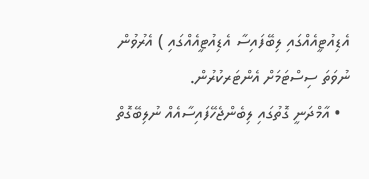އެޑިއުޓީއެއްގައި ލިބޭފައިސާ އެޑިއުޓީއެއްގައި ) އެރުވުން ނުވަތަ ސިސްޓަމަށް އެންޓަރކުރުން.
  • އާމްދަނީ ގޮތުގައި ލިބެންޖެހޭފައިސާއެއް ނުލިބޭގޮތް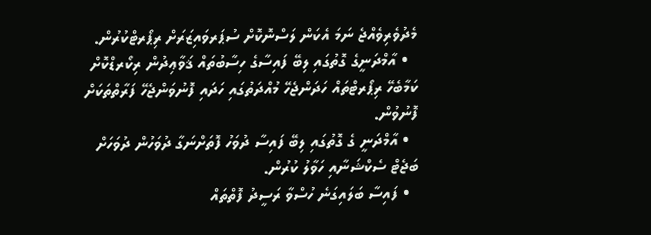މެދުވެރިވެއްޖެ ނަމަ އެކަން ލަސްނޮކޮށް ސުޕަރވައިޒަރަށް ރިޕޯރޓްކުރުން.
  • އާމްދަނީގެ ގޮތުގައި ލިބޭ ފައިސާގެ ހިސާބުތައް ޤަވާޢިދުން ރިކޯރޑްކޮށް ކަމާބެހޭ ރިޕޯރޓްތައް ހަދަންޖެހޭ މުއްދަތުގައި ހަދައި ފޮނުވަންޖެހޭ ފަރާތްތަކަށް ފޮނުވުން.
  • އާމްދަނީ ގެ ގޮތުގައި ލިބޭ ފައިސާ ދުވަހު ފޮތަށްނަގާ ދުވަހުން ދުވަހަށް ބަޖެޓް ސެކްޝަނާއި ހަވާލު ކުރުން.
  • ފައިސާ ބަލައިގަނެ ހުސްވާ ރަސީދު ފޮތްތައް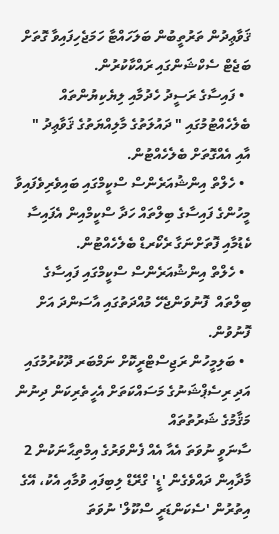ޤަވާޢިދުން ތަރުތީބުން ބަލަހައްޓާ ހަމަޖެހިފައިވާ ގޮތަށް ބަޖެޓް ސެކްޝަންގައި ރައްކާކުރުން.
  • ފައިސާގެ ރަސީދު ހެދުމާއި ލިޔެކިޔުންތައް ބެލެހެއްޓުމުގައި " ދައުލަތުގެ މާލިއްޔަތުގެ ޤަވާޢިދު "  އާއި އެއްގޮތަށް ބެލެހެއްޓުން.
  • ހެލްތް އިންޝުއަރެންސް ސްކީމްގައި ބައިވެރިވެފައިވާ މީހުންގެ ފައިސާގެ ބިލްތައް ހަދާ ސްކީމްއިން އެފައިސާ ކެޑުމާއި ފޮތަށްނަގާ ރެކޯރޑް ބެލެހެއްޓުން.
  • ހެލްތް އިންޝުއަރެންސް ސްކީމްގައި ފައިސާގެ ބިލްތައް  ފޮނުވަންޖެހޭ މުއްދަތުގައި އާސަންދަ އަށް ފޮނުވުން.
  • ބަލިމީހުން ރަޖިސްޓްރީކޮށް ނަމްބަރ ދޫކުރުމުގައި އަދި ރިސެޕްޝަނުގެ މަސައްކަތަށް އެހީތެރިކަން ދިނުން
މަޤާމުގެ ޝަރުތުތައް
ސާނަވީ ނުވަތަ އެއާ އެއް ފެންވަރުގެ އިމްތިޙާނަކުން 2 މާދާއިން ދައްވެގެން 'ޑީ' ގްރޭޑް ލިބިފައި ވުމާއި އެކު، އޭގެ އިތުރުން 'ސެކަންޑަރީ ސްކޫލް' ނުވަތަ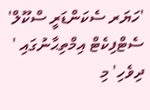'ހަޔަރ ސެކަންޑަރީ ސްކޫލް' ސެޓްފިކެޓް އިމްތިޙާނުގައި ' ދިވެހި' މި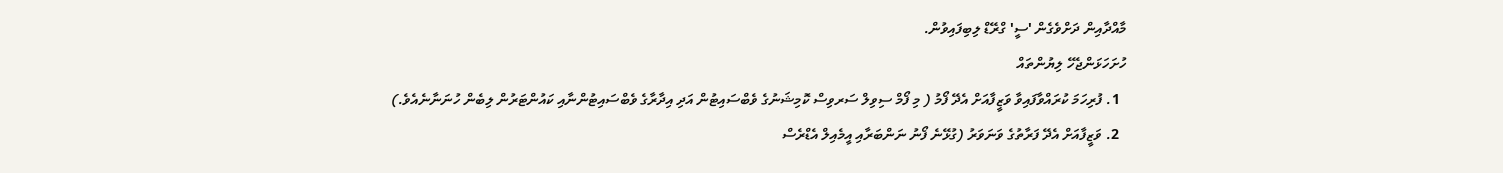މާއްދާއިން ދަށްވެގެން 'ސީ' ގްރޭޑް ލިބިފައިވުން.
ހުށަހަޅަންޖެހޭ ލިޔުންތައް
  1. ފުރިހަމަ ކުރައްވާފައިވާ ވަޒީފާއަށް އެދޭ ފޯމު ( މި ފޯމް ސިވިލް ސަރވިސް ކޮމިޝަނުގެ ވެބްސައިޓުން އަދި އިދާރާގެ ވެބްސައިޓުންނާއި ކައުންޓަރުން ލިބެން ހުނަނާނެއެވެ.)
  2. ވަޒީފާއަށް އެދޭ ފަރާތުގެ ވަނަވަރު (ގުޅޭނެ ފޯނު ނަންބަރާއި އީމެއިލް އެޑްރެސް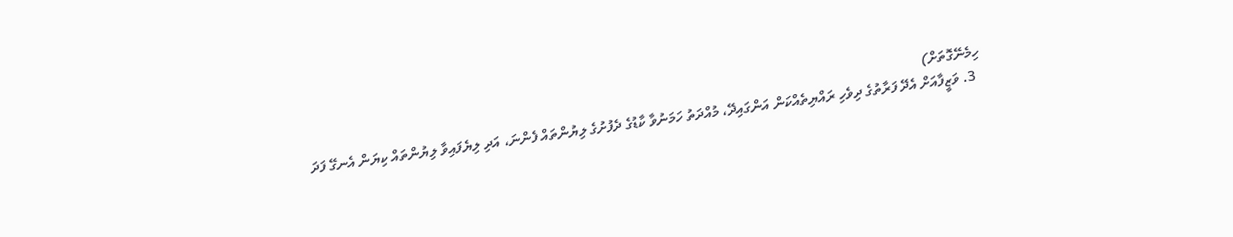ހިމެނޭގޮތަށް)
  3. ވަޒީފާއަށް އެދޭ ފަރާތުގެ ދިވެހި ރައްޔިތެއްކަން އަންގައިދޭ، މުއްދަތު ހަމަނުވާ ކާޑުގެ ދެފުށުގެ ލިޔުންތައް ފެންނަ، އަދި ލިޔެފައިވާ ލިޔުންތައް ކިޔަން އެނގޭ ފަދަ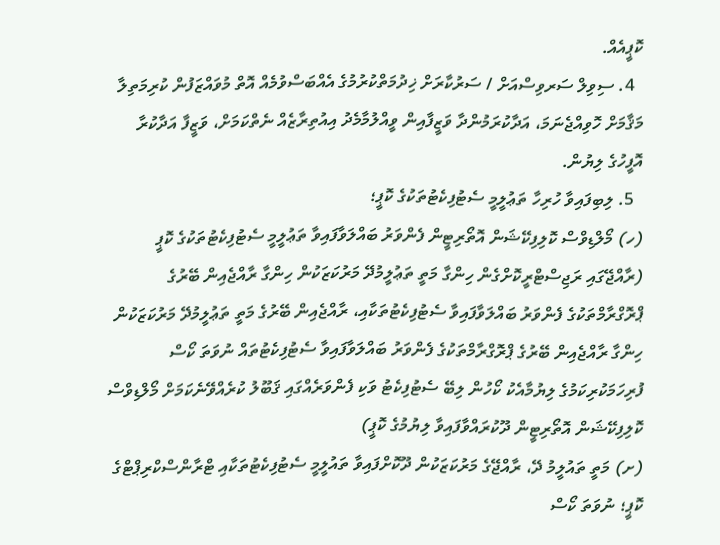ކޮޕީއެއް.
  4. ސިވިލް ސަރވިސްއަށް / ސަރުކާރަށް ޚިދުމަތްކުރުމުގެ އެއްބަސްވުމެއް އޮތް މުވައްޒަފުން ކުރިމަތިލާ މަޤާމަށް ހޮވިއްޖެނަމަ، އަދާކުރަމުންދާ ވަޒީފާއިން ވީއްލުމާމެދު އިއުތިރާޒެއް ނެތްކަމަށް، ވަޒީފާ އަދާކުރާ އޮފީހުގެ ލިޔުން.
  5. ލިބިފައިވާ ހުރިހާ ތަޢުލީމީ ސެޓުފިކެޓުތަކުގެ ކޮޕީ؛
(ހ) މޯލްޑިވްސް ކޮލިފިކޭޝަން އޮތޯރިޓީން ފެންވަރު ބައްލަވާފައިވާ ތަޢުލީމީ ސެޓުފިކެޓުތަކުގެ ކޮޕީ (ރާއްޖޭގައި ރަޖިސްޓްރީކޮށްގެން ހިންގާ މަތީ ތަޢުލީމުދޭ މަރުކަޒަކުން ހިންގާ ރާއްޖެއިން ބޭރުގެ ޕްރޮގްރާމްތަކުގެ ފެންވަރު ބައްލަވާފައިވާ ސެޓުފިކެޓުތަކާއި، ރާއްޖެއިން ބޭރުގެ މަތީ ތަޢުލީމުދޭ މަރުކަޒަކުން ހިންގާ ރާއްޖެއިން ބޭރުގެ ޕްރޮގްރާމްތަކުގެ ފެންވަރު ބައްލަވާފައިވާ ސެޓުފިކެޓުތައް ނުވަތަ ކޯސް ފުރިހަމަކުރިކަމުގެ ލިޔުމާއެކު ކޯހުން ލިބޭ ސެޓުފިކެޓު ވަކި ފެންވަރެއްގައި ޤަބޫލު ކުރެއްވޭނެކަމަށް މޯލްޑިވްސް ކޮލިފިކޭޝަން އޮތޯރިޓީން ދޫކުރައްވާފައިވާ ލިޔުމުގެ ކޮޕީ)
(ށ) މަތީ ތައުލީމު ދޭ، ރާއްޖޭގެ މަރުކަޒަކުން ދޫކޮށްފައިވާ ތައުލީމީ ސެޓުފިކެޓުތަކާއި ޓްރާންސްކްރިޕްޓްގެ ކޮޕީ؛ ނުވަތަ ކޯސް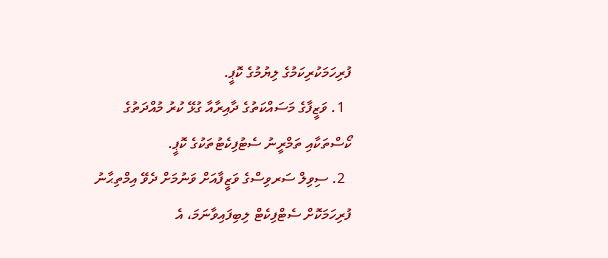ފުރިހަމަކުރިކަމުގެ ލިޔުމުގެ ކޮޕީ.
  1. ވަޒީފާގެ މަސައްކަތުގެ ދާއިރާއާ ގުޅޭ ކުރު މުއްދަތުގެ ކޯސްތަކާއި ތަމްރީނު ސެޓުފިކެޓުތަކުގެ ކޮޕީ.
  2. ސިވިލް ސަރވިސްގެ ވަޒީފާއަށް ވަނުމަށް ދެވޭ އިމްތިޙާނު ފުރިހަމަކޮށް ސެޓްފިކެޓް ލިބިފައިވާނަމަ، އެ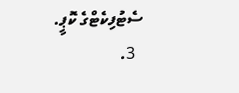ސެޓުފިކެޓްގެ ކޮޕީ.
  3.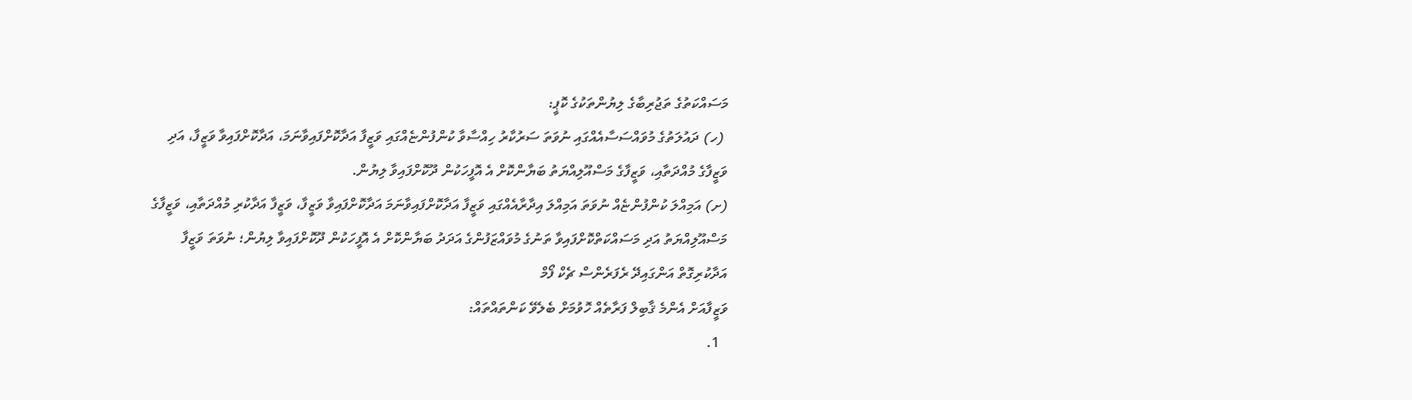މަސައްކަތުގެ ތަޖުރިބާގެ ލިޔުންތަކުގެ ކޮޕީ:
 (ހ) ދައުލަތުގެ މުވައްސަސާއެއްގައި ނުވަތަ ސަރުކާރު ހިއްސާވާ ކުންފުންޏެއްގައި ވަޒީފާ އަދާކޮށްފައިވާނަމަ، އަދާކޮށްފައިވާ ވަޒީފާ، އަދި ވަޒީފާގެ މުއްދަތާއި، ވަޒީފާގެ މަސްއޫލިއްޔަތު ބަޔާންކޮށް އެ އޮފީހަކުން ދޫކޮށްފައިވާ ލިޔުން.
(ށ) އަމިއްލަ ކުންފުންޏެއް ނުވަތަ އަމިއްލަ އިދާރާއެއްގައި ވަޒީފާ އަދާކޮށްފައިވާނަމަ އަދާކޮށްފައިވާ ވަޒީފާ، ވަޒީފާ އަދާކުރި މުއްދަތާއި، ވަޒީފާގެ މަސްއޫލިއްޔަތު އަދި މަސައްކަތްކޮށްފައިވާ ތަނުގެ މުވައްޒަފުންގެ އަދަދު ބަޔާންކޮށް އެ އޮފީހަކުން ދޫކޮށްފައިވާ ލިޔުން؛ ނުވަތަ ވަޒީފާ އަދާކުރިގޮތް އަންގައިދޭ ރެފަރެންސް ޗެކް ފޯމް
ވަޒީފާއަށް އެންމެ ޤާބިލް ފަރާތެއް ހޮވުމަށް ބެލެވޭ ކަންތައްތައް:
  1.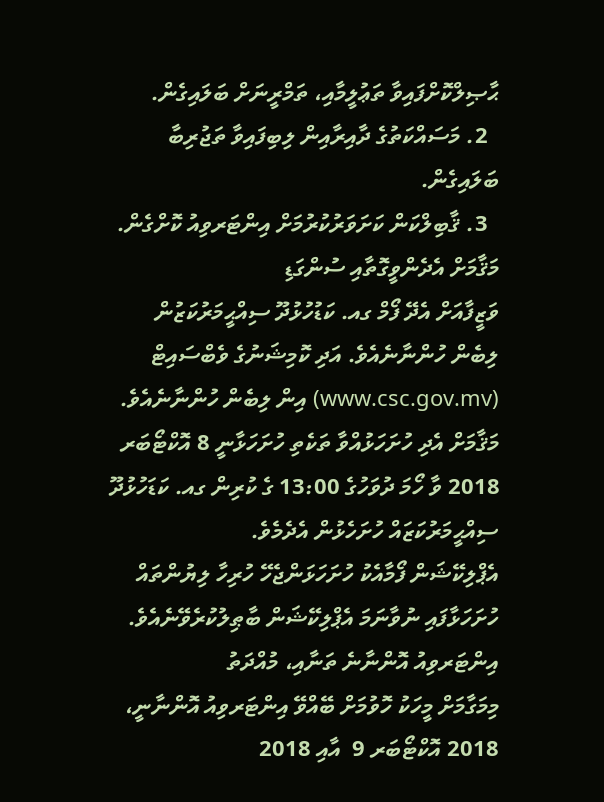ޙާޞިލްކޮށްފައިވާ ތަޢުލީމާއި، ތަމްރީނަށް ބަލައިގެން.
  2. މަސައްކަތުގެ ދާއިރާއިން ލިބިފައިވާ ތަޖުރިބާ ބަލައިގެން.
  3. ޤާބިލްކަން ކަށަވަރުކުރުމަށް އިންޓަރވިއު ކޮށްގެން.
މަޤާމަށް އެދެންވީގޮތާއި ސުންގަޑި
ވަޒީފާއަށް އެދޭ ފޯމް ގއ. ކަޑުހުޅުދޫ ސިއްޙީމަރުކަޒުން ލިބެން ހުންނާނެއެވެ. އަދި ކޮމިޝަނުގެ ވެބްސައިޓް (www.csc.gov.mv) އިން ލިބެން ހުންނާނެއެވެ. މަޤާމަށް އެދި ހުށަހަޅުއްވާ ތަކެތި ހުށަހަޅާނީ 8 އޮކްޓޯބަރ 2018 ވާ ހޯމަ ދުވަހުގެ 13:00 ގެ ކުރިން ގއ. ކަޑަހުޅުދޫ ސިއްޙީމަރުކަޒައް ހުށަހެޅުން އެދެމެވެ.
އެޕްލިކޭޝަން ފޯމާއެކު ހުށަހަޅަންޖެހޭ ހުރިހާ ލިޔުންތައް ހުށަހަޅާފައި ނުވާނަމަ އެޕްލިކޭޝަން ބާޠިލުކުރެވޭނެއެވެ.
އިންޓަރވިއު އޮންނާނެ ތަނާއި، މުއްދަތު
މިމަގާމަށް މީހަކު ހޮވުމަށް ބޭއްވޭ އިންޓަރވިއު އޮންނާނީ، 2018 އޮކްޓޯބަރ 9  އާއި 2018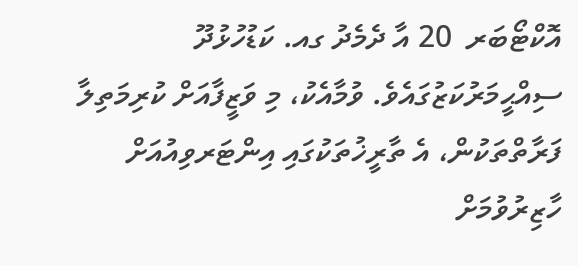އޮކްޓޯބަރ  20 އާ ދެމެދު ގއ. ކަޑުހުޅުދޫ ސިއްޙީމަރުކަޒުގައެވެ. ވުމާއެކު، މި ވަޒީފާއަށް ކުރިމަތިލާ ފަރާތްތަކުން، އެ ތާރީޚުތަކުގައި އިންޓަރވިއުއަށް ހާޒިރުވުމަށް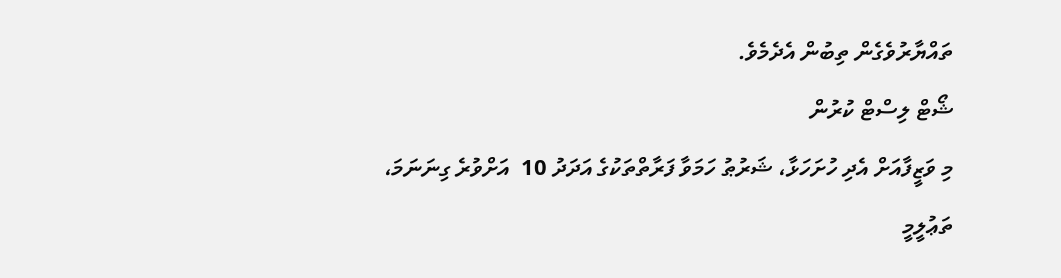ތައްޔާރުވެގެން ތިބުން އެދެމެވެ.
ޝޯޓް ލިސްޓް ކުރުން
މި ވަޒީފާއަށް އެދި ހުށަހަޅާ، ޝަރުޠު ހަމަވާ ފަރާތްތަކުގެ އަދަދު 10  އަށްވުރެ ގިނަނަމަ، ތަޢުލީމީ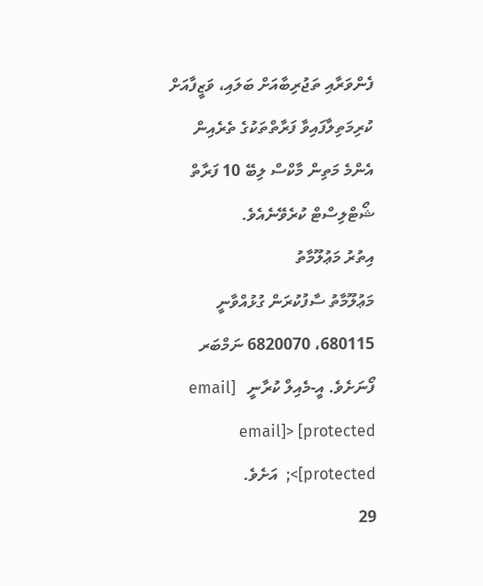ފެންވަރާއި ތަޖުރިބާއަށް ބަލައި، ވަޒީފާއަށް ކުރިމަތިލާފައިވާ ފަރާތްތަކުގެ ތެރެއިން އެންމެ މަތިން މާކްސް ލިބޭ 10 ފަރާތް ޝޯޓްލިސްޓް ކުރެވޭނެއެވެ.
އިތުރު މަޢުލޫމާތު
މަޢުލޫމާތު ސާފުކުރަން ގުޅުއްވާނީ  680115، 6820070 ނަމްބަރ ފޯނަށެވެ. އީ-މެއިލް ކުރާނީ   [email protected] <[email protected]>;  އަށެވެ.
29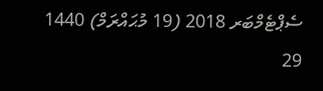ސެޕްޓެމްބަރ 2018 (19 މުޙައްރަމް) 1440
29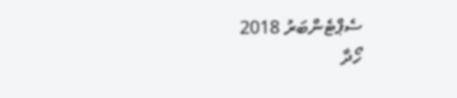ސެޕްޓެންބަރު 2018
ހޯދާ